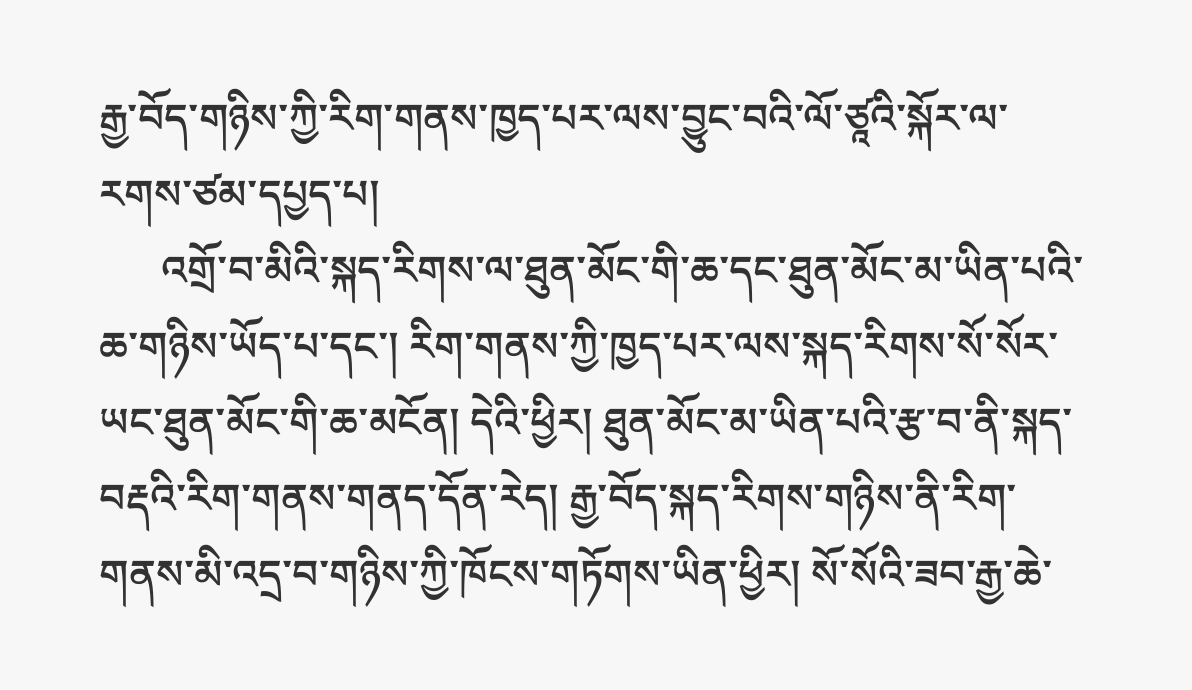རྒྱ་བོད་གཉིས་ཀྱི་རིག་གནས་ཁྱད་པར་ལས་བྱུང་བའི་ལོ་ཙཱའི་སྐོར་ལ་རགས་ཙམ་དཔྱད་པ།
      འགྲོ་བ་མིའི་སྐད་རིགས་ལ་ཐུན་མོང་གི་ཆ་དང་ཐུན་མོང་མ་ཡིན་པའི་ཆ་གཉིས་ཡོད་པ་དང་། རིག་གནས་ཀྱི་ཁྱད་པར་ལས་སྐད་རིགས་སོ་སོར་ཡང་ཐུན་མོང་གི་ཆ་མངོན། དེའི་ཕྱིར། ཐུན་མོང་མ་ཡིན་པའི་རྩ་བ་ནི་སྐད་བརྡའི་རིག་གནས་གནད་དོན་རེད། རྒྱ་བོད་སྐད་རིགས་གཉིས་ནི་རིག་གནས་མི་འདྲ་བ་གཉིས་ཀྱི་ཁོངས་གཏོགས་ཡིན་ཕྱིར། སོ་སོའི་ཟབ་རྒྱ་ཆེ་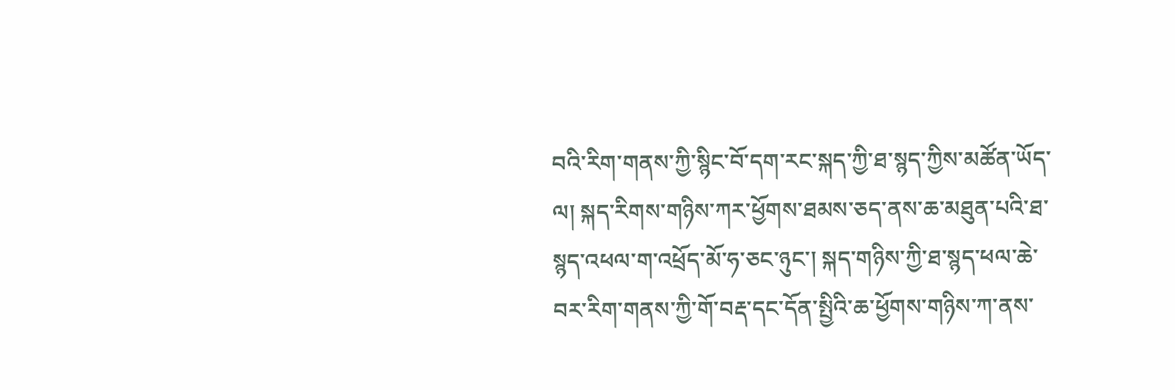བའི་རིག་གནས་ཀྱི་སྙིང་བོ་དག་རང་སྐད་ཀྱི་ཐ་སྙད་ཀྱིས་མཚོན་ཡོད་ལ། སྐད་རིགས་གཉིས་ཀར་ཕྱོགས་ཐམས་ཅད་ནས་ཆ་མཐུན་པའི་ཐ་སྙད་འཕལ་ག་འཕྲོད་མོ་ཧ་ཅང་ཉུང་། སྐད་གཉིས་ཀྱི་ཐ་སྙད་ཕལ་ཆེ་བར་རིག་གནས་ཀྱི་གོ་བརྡ་དང་དོན་སྤྱིའི་ཆ་ཕྱོགས་གཉིས་ཀ་ནས་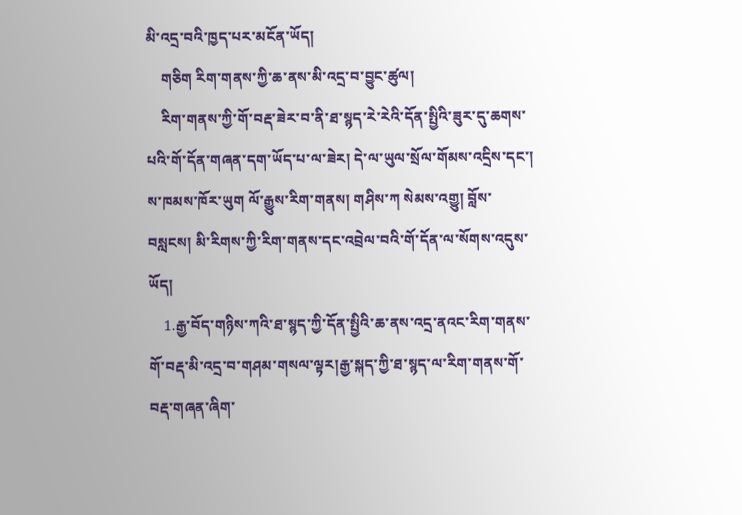མི་འདྲ་བའི་ཁྱད་པར་མངོན་ཡོད།
    གཅིག རིག་གནས་ཀྱི་ཆ་ནས་མི་འདྲ་བ་བྱུང་ཚུལ།
    རིག་གནས་ཀྱི་གོ་བརྡ་ཟེར་བ་ནི་ཐ་སྙད་རེ་རེའི་དོན་སྤྱིའི་ཟུར་དུ་ཆགས་པའི་གོ་དོན་གཞན་དག་ཡོད་པ་ལ་ཟེར། དེ་ལ་ཡུལ་སྲོལ་གོམས་འདྲིས་དང་། ས་ཁམས་ཁོར་ཡུག ལོ་རྒྱུས་རིག་གནས། གཤིས་ཀ སེམས་འགྱུ། བློས་བསླངས། མི་རིགས་ཀྱི་རིག་གནས་དང་འབྲེལ་བའི་གོ་དོན་ལ་སོགས་འདུས་ཡོད།
    1.རྒྱ་བོད་གཉིས་ཀའི་ཐ་སྙད་ཀྱི་དོན་སྤྱིའི་ཆ་ནས་འདྲ་ནའང་རིག་གནས་གོ་བརྡ་མི་འདྲ་བ་གཤམ་གསལ་ལྟར།རྒྱ་སྐད་ཀྱི་ཐ་སྙད་ལ་རིག་གནས་གོ་བརྡ་གཞན་ཞིག་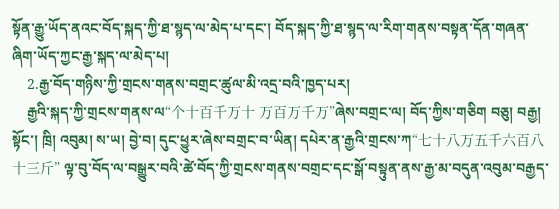སྟོན་རྒྱུ་ཡོད་ནའང་བོད་སྐད་ཀྱི་ཐ་སྙད་ལ་མེད་པ་དང་། བོད་སྐད་ཀྱི་ཐ་སྙད་ལ་རིག་གནས་བསྟན་དོན་གཞན་ཞིག་ཡོད་ཀྱང་རྒྱ་སྐད་ལ་མེད་པ།
    2.རྒྱ་བོད་གཉིས་ཀྱི་གྲངས་གནས་བགྲང་ཚུལ་མི་འདྲ་བའི་ཁྱད་པར།
    རྒྱའི་སྐད་ཀྱི་གྲངས་གནས་ལ“个十百千万十 万百万千万”ཞེས་བགྲང་ལ། བོད་ཀྱིས་གཅིག བཅུ། བརྒྱ། སྟོང་། ཁྲི། འབུམ། ས་ཡ། བྱེ་བ། དུང་ཕྱུར་ཞེས་བགྲང་བ་ཡིན། དཔེར་ན་རྒྱའི་གྲངས་ཀ“七十八万五千六百八十三斤” ལྟ་བུ་བོད་ལ་བསྒྱུར་བའི་ཚེ་བོད་ཀྱི་གྲངས་གནས་བགྲང་དང་སྒོ་བསྟུན་ནས་རྒྱ་མ་བདུན་འབུམ་བརྒྱད་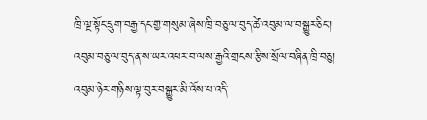ཁྲི་ལྔ་སྟོང་དྲུག་བརྒྱ་དང་གྱ་གསུམ་ཞེས་ཁྲི་བཅུ་ལ་བུད་ཚེ་འབུམ་ལ་བསྒྱུར་ཅིང་། འབུམ་བཅུ་ལ་བུད་ན་ས་ཡར་འཕར་བ་ལས་རྒྱའི་གྲངས་རྩིས་སྲོལ་བཞིན་ཁྲི་བཅུ། འབུམ་ཉེར་གཉིས་ལྟ་བུར་བསྒྱུར་མི་འོས་པ་འདི་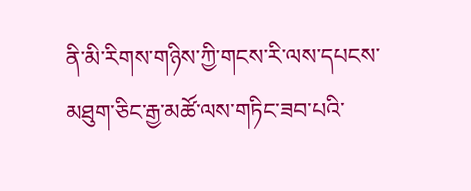ནི་མི་རིགས་གཉིས་ཀྱི་གངས་རི་ལས་དཔངས་མཐུག་ཅིང་རྒྱ་མཚོ་ལས་གཏིང་ཟབ་པའི་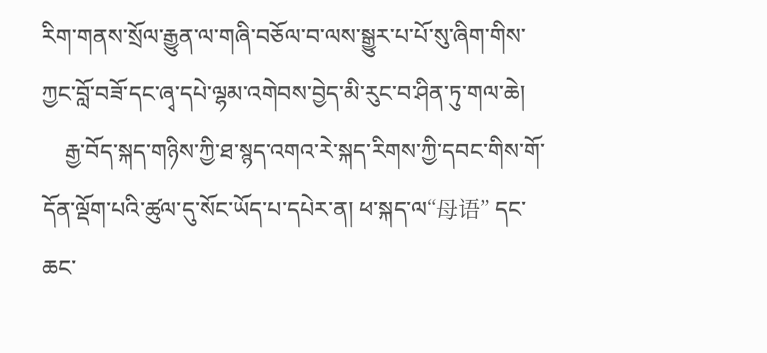རིག་གནས་སྲོལ་རྒྱུན་ལ་གཞི་བཅོལ་བ་ལས་སྒྱུར་པ་པོ་སུ་ཞིག་གིས་ཀྱང་བློ་བཟོ་དང་ཞྭ་དཔེ་ལྷམ་འགེབས་བྱེད་མི་རུང་བ་ཤིན་ཏུ་གལ་ཆེ།
    རྒྱ་བོད་སྐད་གཉིས་ཀྱི་ཐ་སྙད་འགའ་རེ་སྐད་རིགས་ཀྱི་དབང་གིས་གོ་དོན་ལྡོག་པའི་ཚུལ་དུ་སོང་ཡོད་པ་དཔེར་ན། ཕ་སྐད་ལ“母语” དང་ཆང་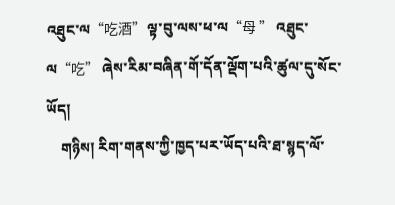འཐུང་ལ“吃酒”ལྟ་བུ་ལས་ཕ་ལ“母 ” འཐུང་ལ“吃” ཞེས་རིམ་བཞིན་གོ་དོན་ལྡོག་པའི་ཚུལ་དུ་སོང་ཡོད།
    གཉིས། རིག་གནས་ཀྱི་ཁྱད་པར་ཡོད་པའི་ཐ་སྙད་ལོ་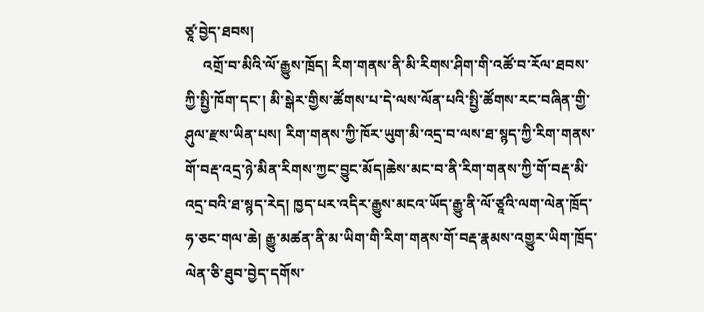ཙཱ་བྱེད་ཐབས།
     འགྲོ་བ་མིའི་ལོ་རྒྱུས་ཁྲོད། རིག་གནས་ནི་མི་རིགས་ཤིག་གི་འཚོ་བ་རོལ་ཐབས་ཀྱི་སྤྱི་ཁོག་དང་། མི་སྒེར་གྱིས་ཚོགས་པ་དེ་ལས་ལོན་པའི་སྤྱི་ཚོགས་རང་བཞིན་གྱི་ཤུལ་རྫས་ཡིན་པས། རིག་གནས་ཀྱི་ཁོར་ཡུག་མི་འདྲ་བ་ལས་ཐ་སྙད་ཀྱི་རིག་གནས་གོ་བརྡ་འདྲ་ཉེ་མིན་རིགས་ཀྱང་བྱུང་མོད།ཆེས་མང་བ་ནི་རིག་གནས་ཀྱི་གོ་བརྡ་མི་འདྲ་བའི་ཐ་སྙད་རེད། ཁྱད་པར་འདིར་རྒྱུས་མངའ་ཡོད་རྒྱུ་ནི་ལོ་ཙཱའི་ལག་ལེན་ཁྲོད་ཧ་ཅང་གལ་ཆེ། རྒྱུ་མཚན་ནི་མ་ཡིག་གི་རིག་གནས་གོ་བརྡ་རྣམས་འགྱུར་ཡིག་ཁྲོད་ལེན་ཅི་ཐུབ་བྱེད་དགོས་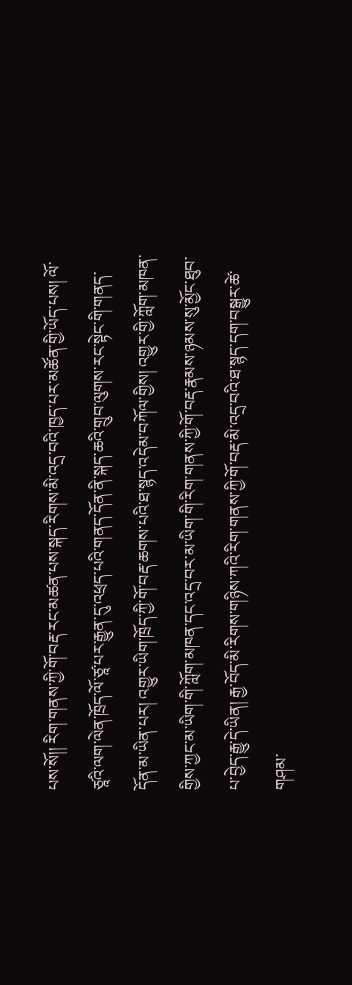པས་སོ།། རིག་གནས་ཀྱི་གོ་བརྡ་རང་མཚན་པས་སྐད་རིགས་མི་འདྲ་བའི་ཁྱད་པར་མཚོན་གྱི་ཡོད་པས། ལོ་ཙཱའི་ལག་ལེན་ཁྲོད་ལོ་ཙཱ་པར་རྒྱུན་དུ་འཕྲད་པའི་གནད་དོན་ནི་སྐད་ཆའི་གྲུབ་ལུགས་རང་སྟེང་གི་གནད་དོན་མ་ཡིན་པར། འགྱུར་ཡིག་ཁྲོད་ཀྱི་གོ་བརྡ་ཆགས་པའི་ཐ་སྙད་འདེམ་བཀོལ་གྱིས། འགྱུར་གྱི་ཀློག་མཁན་གྱིས་ཀྱང་མ་ཡིག་གི་ཀློག་མཁན་དང་འདྲ་བར་མ་ཡིག་གི་རིག་གནས་ཀྱི་གོ་བརྡ་རྣམས་ཉམས་སུ་མྱོང་ཐུབ་པ་བྱེད་རྒྱུ་དེ་ཡིན། རྒྱ་བོད་མི་རིགས་གཉིས་ཀའི་རིག་གནས་ཀྱི་གོ་བརྡ་མི་འདྲ་བའི་ཐ་སྙད་དག་བསྒྱུར་ཚེ་གཤམ་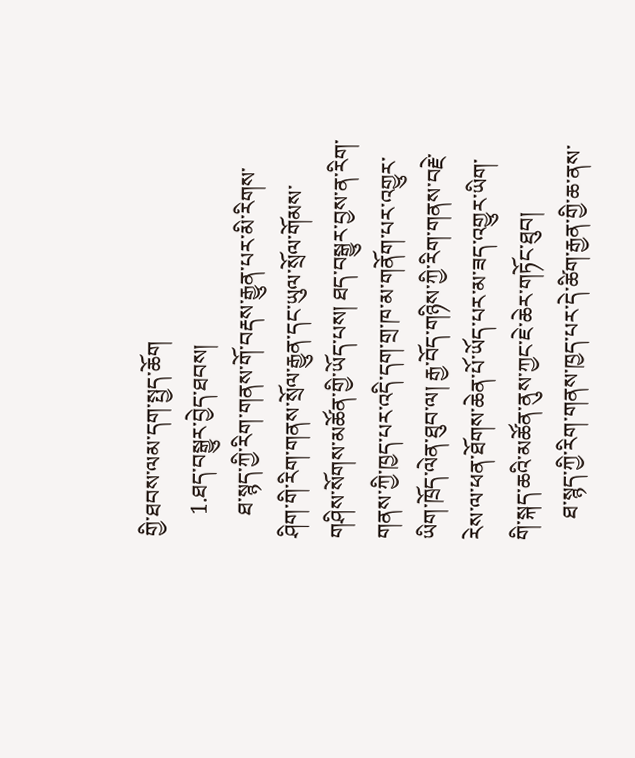གྱི་ཐབས་ལམ་དག་སྤྱད་ཆོག
    1.ཐད་བསྒྱུར་བྱེད་ཐབས།
    ཐ་སྙད་ཀྱི་རིག་གནས་གོ་བརྡས་རྒྱུན་པར་མི་རིགས་ཤིག་གི་རིག་གནས་སྲོལ་རྒྱུན་དང་ཡུལ་སྲོལ་གོམས་གཤིས་སོགས་མཚོན་གྱི་ཡོད་པས། ཐད་བསྒྱུར་བྱས་ན་རིག་གནས་ཀྱི་ཁྱད་པར་འདི་དག་གྲ་ཁ་མ་གནོག་པར་འགྱུར་ཡིག་ཁྲོད་ལེན་ཐུབ་ལ། རྒྱ་བོད་གཉིས་ཀྱི་རིག་གནས་བརྗེ་རེས་ལ་ཕན་ཐོགས་ཆེན་པོ་ཡོད་པར་མ་ཟད་འགྱུར་ཡིག་གི་སྐད་ཆའི་མཚོན་ནུས་ཀྱང་ཇེ་ཆེར་གཏོང་ཐུབ།
    ཐ་སྙད་ཀྱི་རིག་གནས་ཁྱད་པར་དེ་ཚིག་རྒྱན་གྱི་ཆ་ནས་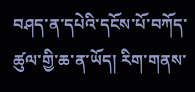བཤད་ན་དཔེའི་དངོས་པོ་བཀོད་ཚུལ་གྱི་ཆ་ན་ཡོད། རིག་གནས་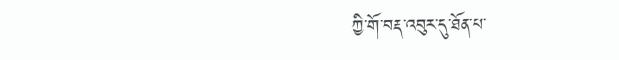ཀྱི་གོ་བརྡ་འབུར་དུ་ཐོན་པ་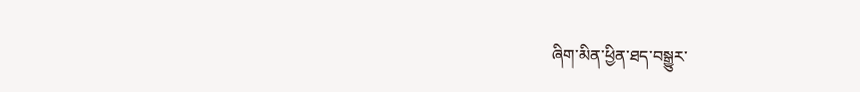ཞིག་མིན་ཕྱིན་ཐད་བསྒྱུར་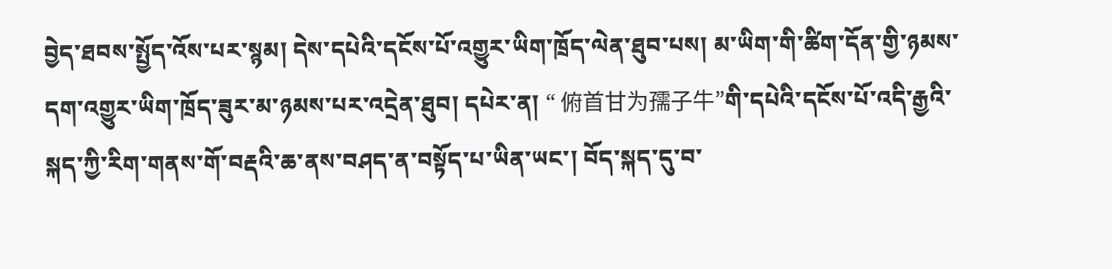བྱེད་ཐབས་སྤྱོད་འོས་པར་སྙམ། དེས་དཔེའི་དངོས་པོ་འགྱུར་ཡིག་ཁྲོད་ལེན་ཐུབ་པས། མ་ཡིག་གི་ཚིག་དོན་གྱི་ཉམས་དག་འགྱུར་ཡིག་ཁྲོད་ཟུར་མ་ཉམས་པར་འདྲེན་ཐུབ། དཔེར་ན། “ 俯首甘为孺子牛”གི་དཔེའི་དངོས་པོ་འདི་རྒྱའི་སྐད་ཀྱི་རིག་གནས་གོ་བརྡའི་ཆ་ནས་བཤད་ན་བསྟོད་པ་ཡིན་ཡང་། བོད་སྐད་དུ་བ་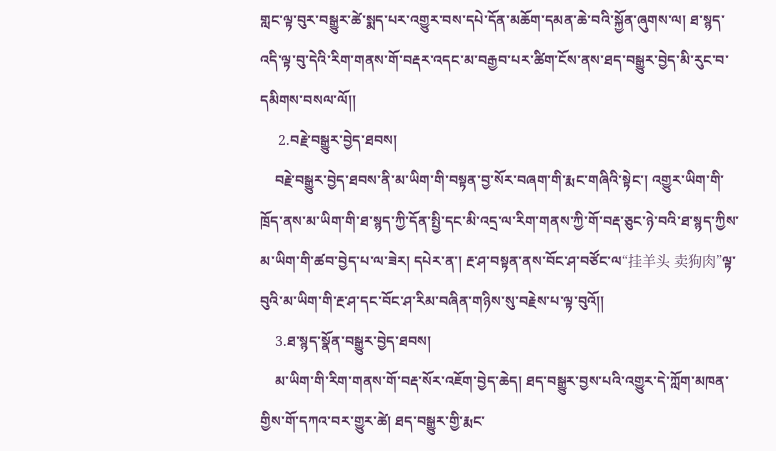གླང་ལྟ་བུར་བསྒྱུར་ཚེ་སྨད་པར་འགྱུར་བས་དཔེ་དོན་མཆོག་དམན་ཆེ་བའི་སྐྱོན་ཞུགས་ལ། ཐ་སྙད་འདི་ལྟ་བུ་དེའི་རིག་གནས་གོ་བརྡར་འདང་མ་བརྒྱབ་པར་ཚིག་ངོས་ནས་ཐད་བསྒྱུར་བྱེད་མི་རུང་བ་དམིགས་བསལ་ལོ།།
     2.བརྗེ་བསྒྱུར་བྱེད་ཐབས།
    བརྗེ་བསྒྱུར་བྱེད་ཐབས་ནི་མ་ཡིག་གི་བསྟན་བྱ་སོར་བཞག་གི་རྨང་གཞིའི་སྟེང་། འགྱུར་ཡིག་གི་ཁྲོད་ནས་མ་ཡིག་གི་ཐ་སྙད་ཀྱི་དོན་སྤྱི་དང་མི་འདྲ་ལ་རིག་གནས་ཀྱི་གོ་བརྡ་ཅུང་ཉེ་བའི་ཐ་སྙད་ཀྱིས་མ་ཡིག་གི་ཚབ་བྱེད་པ་ལ་ཟེར། དཔེར་ན་། རྔ་ཤ་བསྟན་ནས་བོང་ཤ་བཙོང་ལ“挂羊头 卖狗肉”ལྟ་བུའི་མ་ཡིག་གི་རྔ་ཤ་དང་བོང་ཤ་རིམ་བཞིན་གཉིས་སུ་བརྗེས་པ་ལྟ་བུའོ།།
    3.ཐ་སྙད་སྣོན་བསྒྱུར་བྱེད་ཐབས།
    མ་ཡིག་གི་རིག་གནས་གོ་བརྡ་སོར་འཇོག་བྱེད་ཆེད། ཐད་བསྒྱུར་བྱས་པའི་འགྱུར་དེ་ཀློག་མཁན་གྱིས་གོ་དཀའ་བར་གྱུར་ཚེ། ཐད་བསྒྱུར་གྱི་རྨང་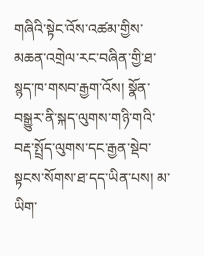གཞིའི་སྟེང་འོས་འཚམ་གྱིས་མཆན་འགྲེལ་རང་བཞིན་གྱི་ཐ་སྙད་ཁ་གསབ་རྒྱག་འོས། སྣོན་བསྒྱུར་ནི་སྐད་ལུགས་གཉི་གའི་བརྡ་སྤྲོད་ལུགས་དང་རྒྱན་སྡེབ་སྟངས་སོགས་ཐ་དད་ཡིན་པས། མ་ཡིག་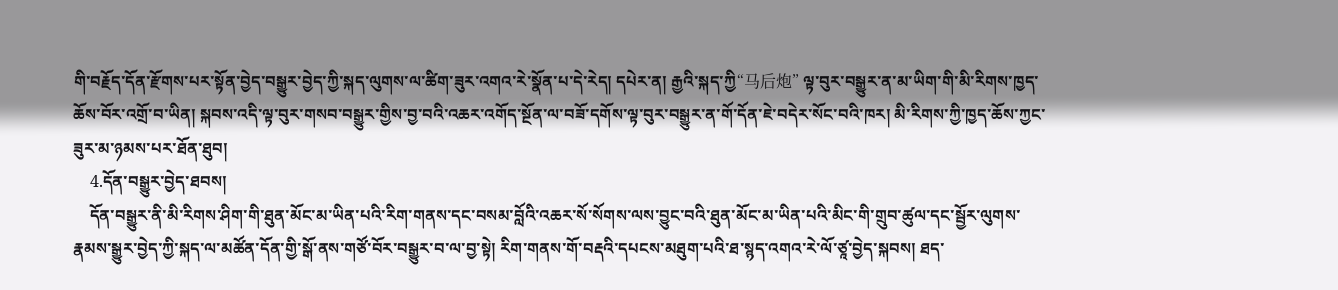གི་བརྗོད་དོན་རྫོགས་པར་སྟོན་བྱེད་བསྒྱུར་བྱེད་ཀྱི་སྐད་ལུགས་ལ་ཚིག་ཟུར་འགའ་རེ་སྣོན་པ་དེ་རེད། དཔེར་ན། རྒྱའི་སྐད་ཀྱི“马后炮” ལྟ་བུར་བསྒྱུར་ན་མ་ཡིག་གི་མི་རིགས་ཁྱད་ཆོས་བོར་འགྲོ་བ་ཡིན། སྐབས་འདི་ལྟ་བུར་གསབ་བསྒྱུར་གྱིས་བྱ་བའི་འཆར་འགོད་སྔོན་ལ་བཟོ་དགོས་ལྟ་བུར་བསྒྱུར་ན་གོ་དོན་ཇེ་བདེར་སོང་བའི་ཁར། མི་རིགས་ཀྱི་ཁྱད་ཆོས་ཀྱང་ཟུར་མ་ཉམས་པར་ཐོན་ཐུབ།
    4.དོན་བསྒྱུར་བྱེད་ཐབས།
    དོན་བསྒྱུར་ནི་མི་རིགས་ཤིག་གི་ཐུན་མོང་མ་ཡིན་པའི་རིག་གནས་དང་བསམ་བློའི་འཆར་སོ་སོགས་ལས་བྱུང་བའི་ཐུན་མོང་མ་ཡིན་པའི་མིང་གི་གྲུབ་ཚུལ་དང་སྦྱོར་ལུགས་རྣམས་སྒྱུར་བྱེད་ཀྱི་སྐད་ལ་མཚོན་དོན་གྱི་སྒོ་ནས་གཙོ་བོར་བསྒྱུར་བ་ལ་བྱ་སྟེ། རིག་གནས་གོ་བརྡའི་དཔངས་མཐུག་པའི་ཐ་སྙད་འགའ་རེ་ལོ་ཙཱ་བྱེད་སྐབས། ཐད་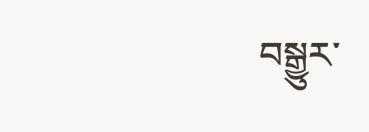བསྒྱུར་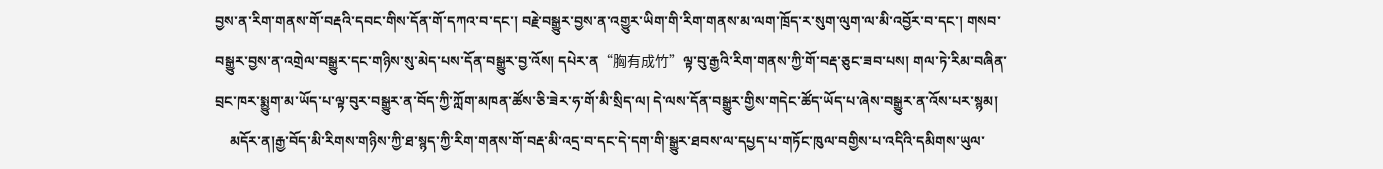བྱས་ན་རིག་གནས་གོ་བརྡའི་དབང་གིས་དོན་གོ་དཀའ་བ་དང་། བརྗེ་བསྒྱུར་བྱས་ན་འགྱུར་ཡིག་གི་རིག་གནས་མ་ལག་ཁྲོད་ར་སུག་ལུག་ལ་མི་འབྱོར་བ་དང་། གསབ་བསྒྱུར་བྱས་ན་འགྲེལ་བསྒྱུར་དང་གཉིས་སུ་མེད་པས་དོན་བསྒྱུར་བྱ་འོས། དཔེར་ན“胸有成竹”ལྟ་བུ་རྒྱའི་རིག་གནས་ཀྱི་གོ་བརྡ་ཅུང་ཟབ་པས། གལ་ཏེ་རིམ་བཞིན་བྲང་ཁར་སྨྱུག་མ་ཡོད་པ་ལྟ་བུར་བསྒྱུར་ན་བོད་ཀྱི་ཀློག་མཁན་ཚོས་ཅི་ཟེར་ཧ་གོ་མི་སྲིད་ལ། དེ་ལས་དོན་བསྒྱུར་གྱིས་གདེང་ཚོད་ཡོད་པ་ཞེས་བསྒྱུར་ན་འོས་པར་སྙམ།
    མདོར་ན།རྒྱ་བོད་མི་རིགས་གཉིས་ཀྱི་ཐ་སྙད་ཀྱི་རིག་གནས་གོ་བརྡ་མི་འདྲ་བ་དང་དེ་དག་གི་སྒྱུར་ཐབས་ལ་དཔྱད་པ་གཏོང་ཁུལ་བགྱིས་པ་འདིའི་དམིགས་ཡུལ་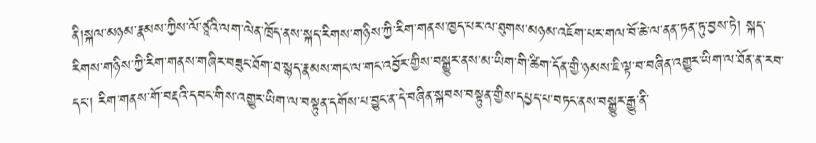ནི།སྐལ་མཉམ་རྣམས་ཀྱིས་ལོ་ཙཱའི་ལག་ལེན་ཁྲོད་ནས་སྐད་རིགས་གཉིས་ཀྱི་རིག་གནས་ཁྱད་པར་ལ་ཐུགས་མཉམ་འཇོག་པར་གལ་བོ་ཆེ་ལ་ནན་ཏན་ཏུ་བྱས་ཏེ། སྐད་རིགས་གཉིས་ཀྱི་རིག་གནས་གཞིར་བཟུང་ཐོག་ཐ་སྙད་རྣམས་གང་ལ་གང་འབྱོར་གྱིས་བསྒྱུར་ནས་མ་ཡིག་གི་ཚིག་དོན་གྱི་ཉམས་ཇི་ལྟ་བ་བཞིན་འགྱུར་ཡིག་ལ་ཐོན་ན་རབ་དང་། རིག་གནས་གོ་བརྡའི་དབང་གིས་འགྱུར་ཡིག་ལ་བསྟུན་དགོས་པ་བྱུང་ན་དེ་བཞིན་སྐབས་བསྟུན་གྱིས་དཔྱད་པ་བཏང་ནས་བསྒྱུར་རྒྱུ་ནི་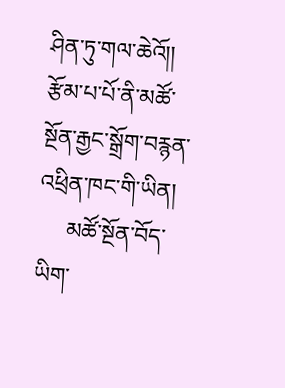ཤིན་ཏུ་གལ་ཆེའོ།། རྩོམ་པ་པོ་ནི་མཚོ་སྔོན་རྒྱང་སྒྲོག་བརྙན་འཕྲིན་ཁང་གི་ཡིན།
     མཚོ་སྔོན་བོད་ཡིག་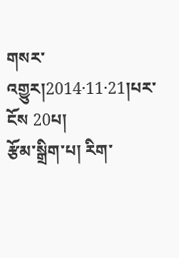གསར་འགྱུར།2014·11·21།པར་ངོས 20པ།
རྩོམ་སྒྲིག་པ། རིག་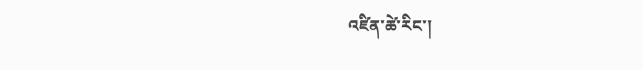འཛིན་ཚེ་རིང་།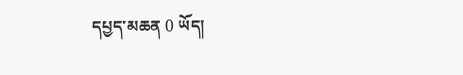དཔྱད་མཆན 0 ཡོད།